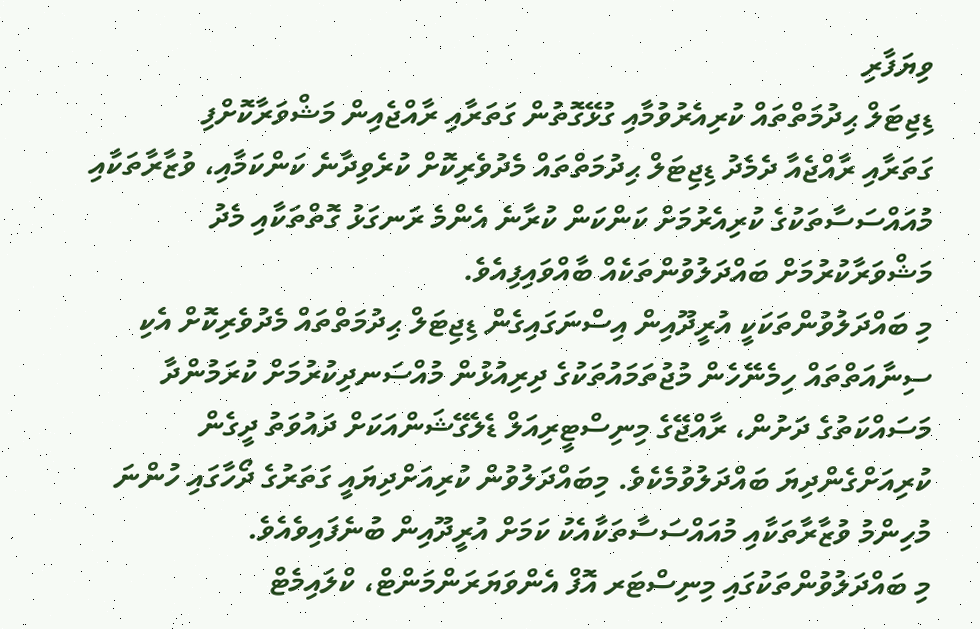ވިޔަފާރި
ޑިޖިޓަލް ޙިދުމަތްތައް ކުރިއެރުވުމާއި ގުޅޭގޮތުން ގަތަރާއި ރާއްޖެއިން މަޝްވަރާކޮށްފި
ގަތަރާއި ރާއްޖެއާ ދެމެދު ޑިޖިޓަލް ޙިދުމަތްތައް މެދުވެރިކޮށް ކުރެވިދާނެ ކަންކަމާއި، ވުޒާރާތަކާއި މުއައްސަސާތަކުގެ ކުރިއެރުމަށް ކަންކަން ކުރާނެ އެންމެ ރަނގަޅު ގޮތްތަކާއި މެދު މަޝްވަރާކުރުމަށް ބައްދަލުވުންތަކެއް ބާއްވައިފިއެވެ.
މި ބައްދަލުވުންތަކަކީ އުރީދޫއިން އިސްނަގައިގެން ޑިޖިޓަލް ޙިދުމަތްތައް މެދުވެރިކޮށް އެކި ސިނާއަތްތައް ހިމެނޭހެން މުޖުތަމައުތަކުގެ ދިރިއުޅުން މުއްސަނދިކުރުމަށް ކުރަމުންދާ މަސައްކަތުގެ ދަށުން، ރާއްޖޭގެ މިނިސްޓީރިއަލް ޑެލެގޭޝަންއަކަށް ދައުވަތު ދީގެން ކުރިއަށްގެންދިޔަ ބައްދަލުވުމެކެވެ. މިބައްދަލުވުން ކުރިއަށްދިޔައީ ގަތަރުގެ ދޯހާގައި ހުންނަ މުހިންމު ވުޒާރާތަކާއި މުއައްސަސާތަކާއެކު ކަމަށް އުރީދޫއިން ބުނެފައިވެއެވެ.
މި ބައްދަލުވުންތަކުގައި މިނިސްޓަރ އޮފް އެންވަޔަރަންމަންޓް، ކްލައިމެޓް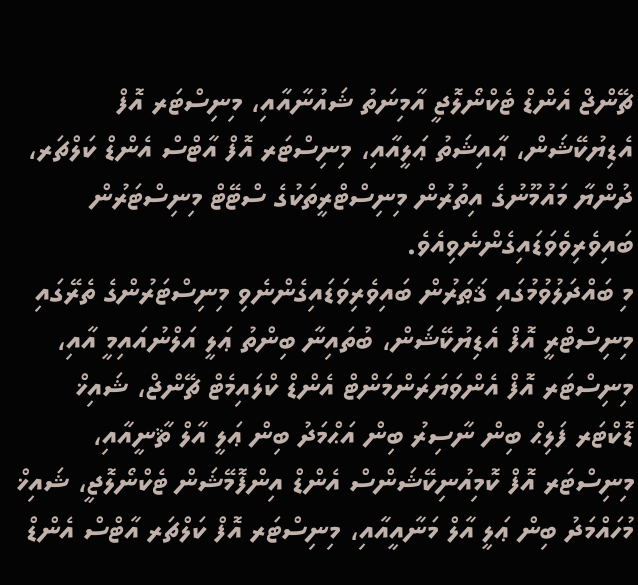ޗޭންޖް އެންޑް ޓެކްނޯލޮޖީ އާމިނަތު ޝައުނާއާއި، މިނިސްޓަރ އޮފް އެޑިޔުކޭޝަން، ޢާއިޝަތު ޢަލީއާއި، މިނިސްޓަރ އޮފް އާޓްސް އެންޑް ކަލްޗަރ، ދުންޔާ މައުމޫނުގެ އިތުރުން މިނިސްޓްރީތަކުގެ ސްޓޭޓް މިނިސްޓަރުން ބައިވެރިވެވަޑައިގެންނެވިއެވެ.
މި ބައްދަލުވުމުގައި ޤަޠަރުން ބައިވެރިވަޑައިގެންނެވި މިނިސްޓަރުންގެ ތެރޭގައި މިނިސްޓްރީ އޮފް އެޑިޔުކޭޝަން، ބުތައިނާ ބިންތު ޢަލީ އަލްނުއައިމީ އާއި، މިނިސްޓަރ އޮފް އެންވަޔަރަންމަންޓް އެންޑް ކްލައިމެޓް ޗޭންޖް، ޝައިޚް ޑޮކްޓަރ ފަލިޙް ބިން ނާސިރު ބިން އަޙްމަދު ބިން ޢަލީ އާލް ޘާނީއާއި، މިނިސްޓަރ އޮފް ކޮމިއުނިކޭޝަންސް އެންޑް އިންފޮމޭޝަން ޓެކްނޯލޮޖީ، ޝައިޚް މުހައްމަދު ބިން ޢަލީ އާލް މަނާއީއާއި، މިނިސްޓަރ އޮފް ކަލްޗަރ އާޓްސް އެންޑް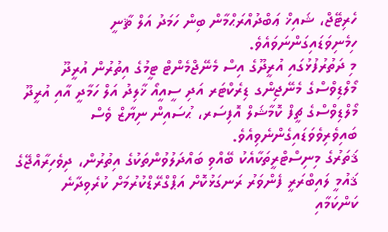ހެރިޓޭޖް، ޝައިޚް ޢަބްދުއްރަޙްމާން ބިން ހަމަދު އަލް ޘާނީ ހިމެނިވަޑައިގަންނަވައެވެ.
މި ދަތުރުފުޅުގައި އުރީދޫގެ އިސް މެނޭޖްމެންޓް ޓީމުގެ އިތުރުން އުރީދޫ މޯލްޑިވްސްގެ މެނޭޖިންގ ޑިރެކްޓަރ އަދި ސީއީއޯ ޚާލިދު އަލް ހަމާދީ އާއި އުރީދޫ މޯލްޑިވްސްގެ ޗީފް ކޮމާޝަލް އޮފިސަރ، ޙުސައިން ނިޔާޒް ވެސް ބައިވެރިވެވަޑައިގެންނެވިއެވެ.
ޤަތަރުގެ މިނިސްޓްރީތަކާއެކު ބޭއްވި ބައްދަލުވުންތަކުގެ އިތުރުން، ދިވެހިރާއްޖޭގެ ޤައުމީ ލައިބްރަރީ ފެންވަރު ރަނގަޅުކޮށް އަޕްގްރޭޑްކުރުމަށް ކުރެވިދާނެ ކަންކަމާއި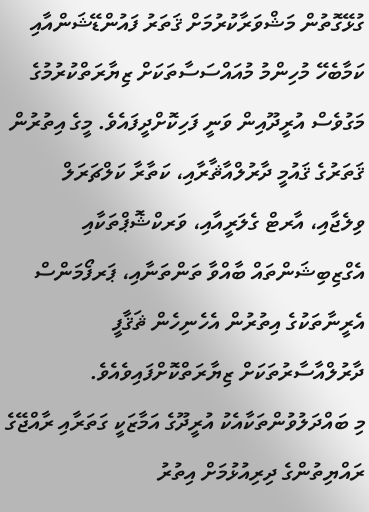ގުޅޭގޮތުން މަޝްވަރާކުރުމަށް ޤަތަރު ފައުންޑޭޝަންއާއި ކަމާބެހޭ މުހިންމު މުއައްސަސާތަކަށް ޒިޔާރަތްކުރުމުގެ މަގުވެސް އުރީދޫއިން ވަނީ ފަހިކޮށްދީފައެވެ. މީގެ އިތުރުން ޤަތަރުގެ ޤައުމީ ދާރުލްއާޘާރާއި، ކަތާރާ ކަލްޗަރަލް ވިލެޖާއި، އާރޓް ގެލަރީއާއި، ވަރކްޝޮޕްތަކާއި އެގްޒިބިޝަންތައް ބާއްވާ ތަންތަނާއި، ޕަރފޯމަންސް އެރީނާތަކުގެ އިތުރުން އެހެނިހެން ޘަޤާފީ ދާރުލްއާސާރުތަކަށް ޒިޔާރަތްކޮށްފައިވެއެވެ.
މި ބައްދަލުވުންތަކާއެކު އުރީދޫގެ އަމާޒަކީ ގަތަރާއި ރާއްޖޭގެ ރައްޔިތުންގެ ދިރިއުޅުމަށް އިތުރު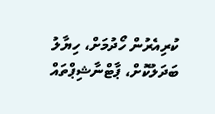ކުރިއެރުން ހޯދުމަށް، ހިޔާލު ބަދަލުކޮށް، ޕާޓްނާޝިޕްތައް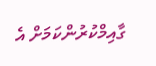ގާއިމްކުރުންކަމަށް އެ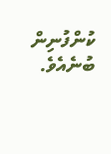ކުންފުނިން ބުނެއެވެ.